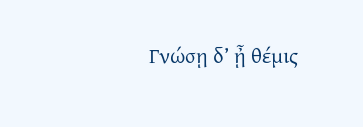Γνώσῃ δ’ ᾖ θέμις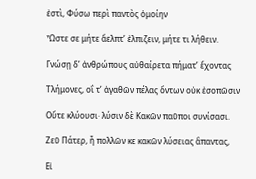ἐστὶ, Φύσω περὶ παντὸς ὁμοίην

Ὦστε σε μήτε ἄελπτ’ ἐλπιζειν, μήτε τι λήθειν.

Γνώσῃ δ’ ἀνθρώπους αὐθαίρετα πήματ’ ἔχοντας

Τλήμονες, οἳ τ’ ἀγαθῶν πέλας ὄντων οὐκ ἐσοπῶσιν

Οὔτε κλύουσι· λύσιν δὲ Κακῶν παῦποι συνίσασι.

Ζεῦ Πάτερ, ἦ πολλῶν κε κακῶν λύσειας ἃπαντας,

Εἰ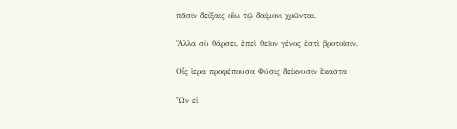πᾶσιν δείξαις οἳω τῷ δαίμονι χρῶνται.

Ἄλλα σὺ θάρσει, ἐπεὶ θεῖον γένος ἐστὶ βροτοῖσιν,

Οἷς ἱερα προφέπουσα Φύσις δείκνυσιν ἒκαστα

Ὧν εἰ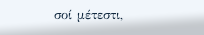σοί μέτεστι,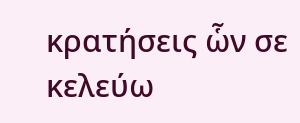κρατήσεις ὧν σε κελεύω